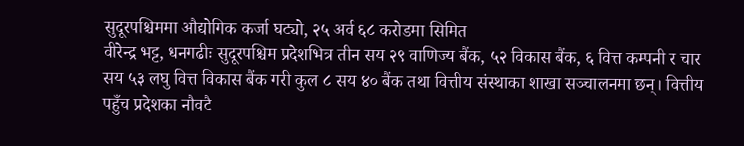सुदूरपश्चिममा औद्योगिक कर्जा घट्यो, २५ अर्व ६८ करोडमा सिमित
वीरेन्द्र भट्ट, धनगढीः सुदूरपश्चिम प्रदेशभित्र तीन सय २९ वाणिज्य बैंक, ५२ विकास बैंक, ६ वित्त कम्पनी र चार सय ५३ लघु वित्त विकास बैंक गरी कुल ८ सय ४० बैंक तथा वित्तीय संस्थाका शाखा सञ्चालनमा छन्। वित्तीय पहुँच प्रदेशका नौवटै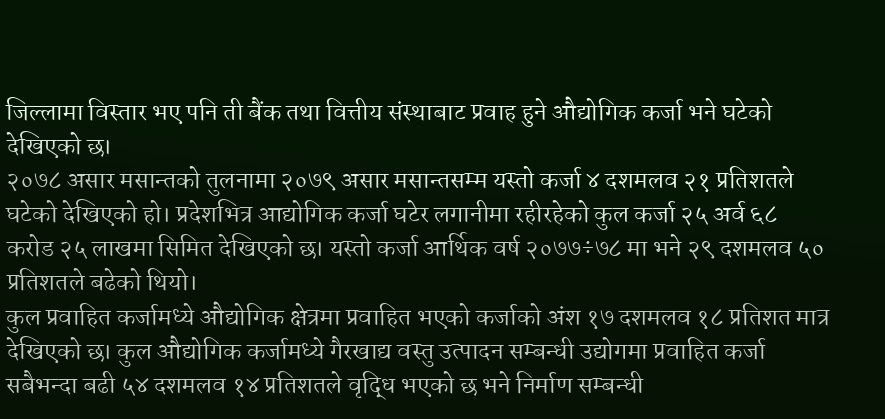जिल्लामा विस्तार भए पनि ती बैंक तथा वित्तीय संस्थाबाट प्रवाह हुने औद्योगिक कर्जा भने घटेको देखिएको छ।
२०७८ असार मसान्तको तुलनामा २०७९ असार मसान्तसम्म यस्तो कर्जा ४ दशमलव २१ प्रतिशतले घटेको देखिएको हो। प्रदेशभित्र आद्योगिक कर्जा घटेर लगानीमा रहीरहेको कुल कर्जा २५ अर्व ६८ करोड २५ लाखमा सिमित देखिएको छ। यस्तो कर्जा आर्थिक वर्ष २०७७÷७८ मा भने २९ दशमलव ५० प्रतिशतले बढेको थियो।
कुल प्रवाहित कर्जामध्ये औद्योगिक क्षेत्रमा प्रवाहित भएको कर्जाको अंश १७ दशमलव १८ प्रतिशत मात्र देखिएको छ। कुल औद्योगिक कर्जामध्ये गैरखाद्य वस्तु उत्पादन सम्बन्धी उद्योगमा प्रवाहित कर्जा सबैभन्दा बढी ५४ दशमलव १४ प्रतिशतले वृद्धि भएको छ भने निर्माण सम्बन्धी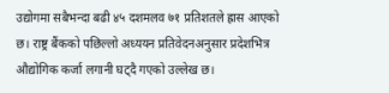उद्योगमा सबैभन्दा बढी ४५ दशमलव ७१ प्रतिशतले ह्रास आएको छ। राष्ट्र बैंकको पछिल्लो अध्ययन प्रतिवेदनअनुसार प्रदेशभित्र औद्योगिक कर्जा लगानी घट्दै गएको उल्लेख छ।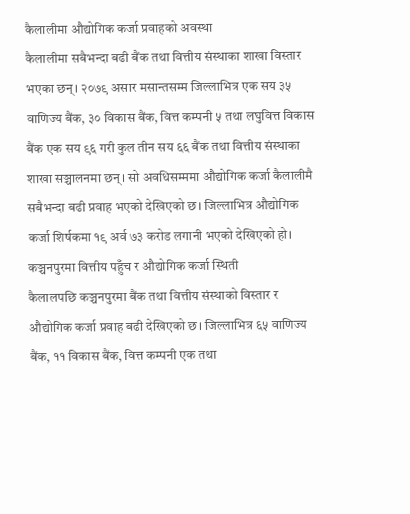कैलालीमा औद्योगिक कर्जा प्रवाहको अवस्था
कैलालीमा सबैभन्दा बढी बैंक तथा वित्तीय संस्थाका शाखा विस्तार भएका छन्। २०७९ असार मसान्तसम्म जिल्लाभित्र एक सय ३५ वाणिज्य बैंक, ३० विकास बैंक, वित्त कम्पनी ५ तथा लघुवित्त विकास बैंक एक सय ९६ गरी कुल तीन सय ६६ बैंक तथा वित्तीय संस्थाका शाखा सञ्चालनमा छन्। सो अवधिसम्ममा औद्योगिक कर्जा कैलालीमै सबैभन्दा बढी प्रवाह भएको देखिएको छ। जिल्लाभित्र औद्योगिक कर्जा शिर्षकमा १९ अर्व ७३ करोड लगानी भएको देखिएको हो।
कञ्चनपुरमा वित्तीय पहुँच र औद्योगिक कर्जा स्थिती
कैलालपछि कञ्चनपुरमा बैंक तथा वित्तीय संस्थाको विस्तार र औद्योगिक कर्जा प्रवाह बढी देखिएको छ। जिल्लाभित्र ६५ वाणिज्य बैंक, ११ विकास बैंक, वित्त कम्पनी एक तथा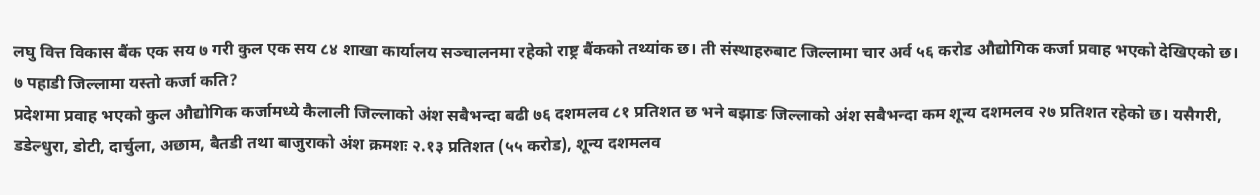लघु वित्त विकास बैंक एक सय ७ गरी कुल एक सय ८४ शाखा कार्यालय सञ्चालनमा रहेको राष्ट्र बैंकको तथ्यांक छ। ती संस्थाहरुबाट जिल्लामा चार अर्व ५६ करोड औद्योगिक कर्जा प्रवाह भएको देखिएको छ।
७ पहाडी जिल्लामा यस्तो कर्जा कति?
प्रदेशमा प्रवाह भएको कुल औद्योगिक कर्जामध्ये कैलाली जिल्लाको अंश सबैभन्दा बढी ७६ दशमलव ८१ प्रतिशत छ भने बझाङ जिल्लाको अंश सबैभन्दा कम शून्य दशमलव २७ प्रतिशत रहेको छ। यसैगरी, डडेल्धुरा, डोटी, दार्चुला, अछाम, बैतडी तथा बाजुराको अंश क्रमशः २.१३ प्रतिशत (५५ करोड), शून्य दशमलव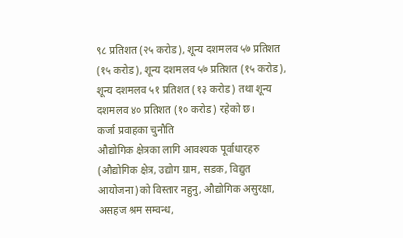९८ प्रतिशत (२५ करोड), शून्य दशमलव ५७ प्रतिशत (१५ करोड), शून्य दशमलव ५७ प्रतिशत (१५ करोड), शून्य दशमलव ५१ प्रतिशत (१३ करोड) तथा शून्य दशमलव ४० प्रतिशत (१० करोड) रहेको छ।
कर्जा प्रवाहका चुनौति
औद्योगिक क्षेत्रका लागि आवश्यक पूर्वाधारहरु (औद्योगिक क्षेत्र, उद्योग ग्राम, सडक, विद्युत आयोजना)को विस्तार नहुनु, औद्योगिक असुरक्षा, असहज श्रम सम्वन्ध,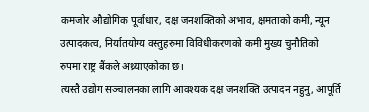कमजोर औद्योगिक पूर्वाधार, दक्ष जनशक्तिको अभाव, क्षमताको कमी, न्यून उत्पादकत्व, निर्यातयोग्य वस्तुहरुमा विविधीकरणको कमी मुख्य चुनौतिको रुपमा राष्ट्र बैंकले अथ्र्याएकोका छ।
त्यस्तै उद्योग सञ्चालनका लागि आवश्यक दक्ष जनशक्ति उत्पादन नहुनु, आपूर्ति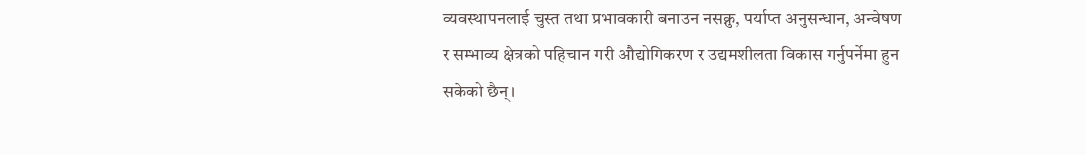व्यवस्थापनलाई चुस्त तथा प्रभावकारी बनाउन नसक्नु, पर्याप्त अनुसन्धान, अन्वेषण र सम्भाव्य क्षेत्रको पहिचान गरी औद्योगिकरण र उद्यमशीलता विकास गर्नुपर्नेमा हुन सकेको छैन्।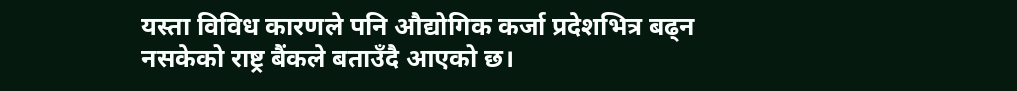यस्ता विविध कारणले पनि औद्योगिक कर्जा प्रदेशभित्र बढ्न नसकेको राष्ट्र बैंकले बताउँदै आएको छ।